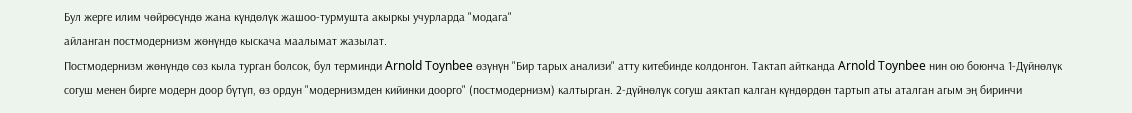Бул жерге илим чөйрөсүндө жана күндөлүк жашоо-турмушта акыркы учурларда "модага"
айланган постмодернизм жөнүндө кыскача маалымат жазылат.
Постмодернизм жөнүндө сөз кыла турган болсок, бул терминди Arnold Toynbee өзүнүн "Бир тарых анализи" атту китебинде колдонгон. Тактап айтканда Arnold Toynbee нин ою боюнча 1-Дүйнөлүк согуш менен бирге модерн доор бүтүп, өз ордун "модернизмден кийинки доорго" (постмодернизм) калтырган. 2-дүйнөлүк согуш аяктап калган күндөрдөн тартып аты аталган агым эң биринчи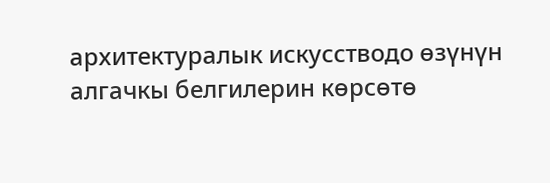архитектуралык искусстводо өзүнүн алгачкы белгилерин көрсөтө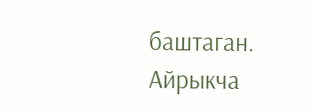баштаган. Айрыкча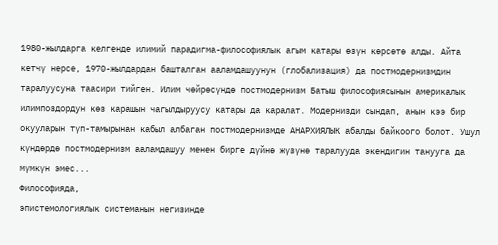1980-жылдарга келгенде илимий парадигма-философиялык агым катары өзүн көрсөтө алды. Айта кетчү нерсе, 1970-жылдардан башталган ааламдашуунун (глобализация) да постмодернизмдин таралуусуна таасири тийген. Илим чөйрөсүндө постмодернизм Батыш философиясынын америкалык илимпоздордун көз карашын чагылдыруусу катары да каралат. Модернизди сындап, анын кээ бир окууларын түп-тамырынан кабыл албаган постмодернизмде АНАРХИЯЛЫК абалды байкоого болот. Ушул күндөрдө постмодернизм ааламдашуу менен бирге дүйнө жүзүнө таралууда экендигин танууга да мүмкүн эмес...
Философияда,
эпистемологиялык системанын негизинде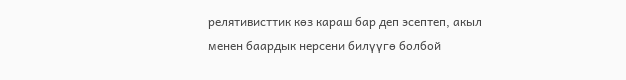релятивисттик көз караш бар деп эсептеп, акыл менен баардык нерсени билүүгө болбой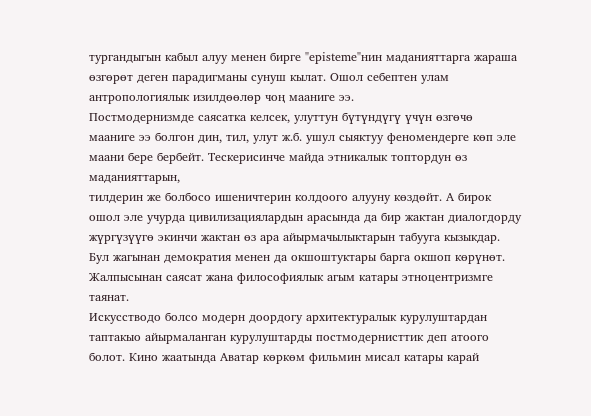тургандыгын кабыл алуу менен бирге "episteme"нин маданияттарга жараша өзгөрөт деген парадигманы сунуш кылат. Ошол себептен улам антропологиялык изилдөөлөр чоң мааниге ээ.
Постмодернизмде саясатка келсек, улуттун бүтүндүгү үчүн өзгөчө мааниге ээ болгон дин, тил, улут ж.б. ушул сыяктуу феномендерге көп эле маани бере бербейт. Тескерисинче майда этникалык топтордун өз маданияттарын,
тилдерин же болбосо ишеничтерин колдоого алууну көздөйт. А бирок ошол эле учурда цивилизациялардын арасында да бир жактан диалогдорду жүргүзүүгө экинчи жактан өз ара айырмачылыктарын табууга кызыкдар. Бул жагынан демократия менен да окшоштуктары барга окшоп көрүнөт. Жалпысынан саясат жана философиялык агым катары этноцентризмге таянат.
Искусстводо болсо модерн доордогу архитектуралык курулуштардан таптакыо айырмаланган курулуштарды постмодернисттик деп атоого болот. Кино жаатында Аватар көркөм фильмин мисал катары карай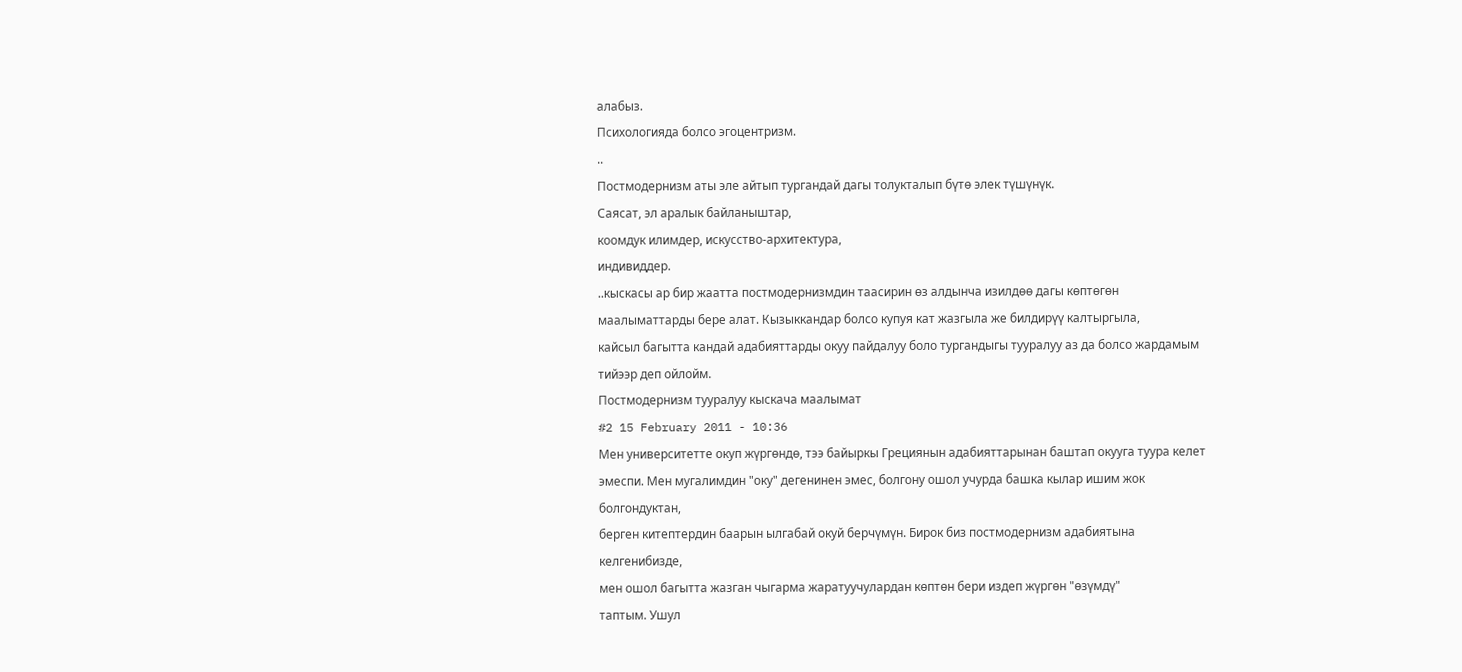алабыз.
Психологияда болсо эгоцентризм.
..
Постмодернизм аты эле айтып тургандай дагы толукталып бүтө элек түшүнүк.
Саясат, эл аралык байланыштар,
коомдук илимдер, искусство-архитектура,
индивиддер.
..кыскасы ар бир жаатта постмодернизмдин таасирин өз алдынча изилдөө дагы көптөгөн маалыматтарды бере алат. Кызыккандар болсо купуя кат жазгыла же билдирүү калтыргыла,
кайсыл багытта кандай адабияттарды окуу пайдалуу боло тургандыгы тууралуу аз да болсо жардамым тийээр деп ойлойм.
Постмодернизм тууралуу кыскача маалымат
#2 15 February 2011 - 10:36
Мен университетте окуп жүргөндө, тээ байыркы Грециянын адабияттарынан баштап окууга туура келет эмеспи. Мен мугалимдин "оку" дегенинен эмес, болгону ошол учурда башка кылар ишим жок болгондуктан,
берген китептердин баарын ылгабай окуй берчүмүн. Бирок биз постмодернизм адабиятына келгенибизде,
мен ошол багытта жазган чыгарма жаратуучулардан көптөн бери издеп жүргөн "өзүмдү"
таптым. Ушул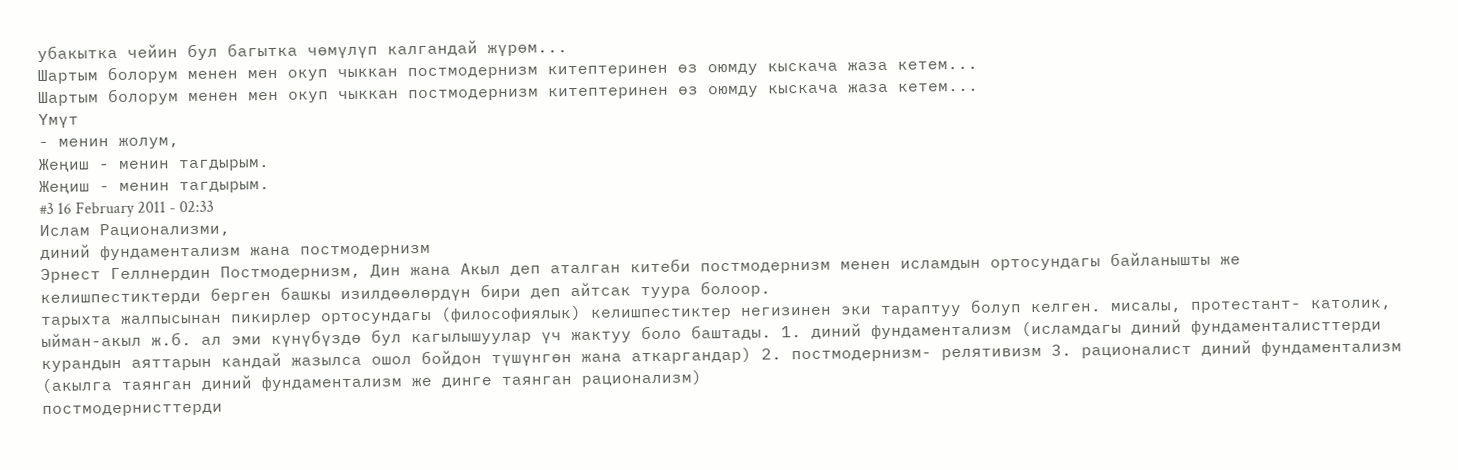убакытка чейин бул багытка чөмүлүп калгандай жүрөм...
Шартым болорум менен мен окуп чыккан постмодернизм китептеринен өз оюмду кыскача жаза кетем...
Шартым болорум менен мен окуп чыккан постмодернизм китептеринен өз оюмду кыскача жаза кетем...
Үмүт
- менин жолум,
Жеңиш - менин тагдырым.
Жеңиш - менин тагдырым.
#3 16 February 2011 - 02:33
Ислам Рационализми,
диний фундаментализм жана постмодернизм
Эрнест Геллнердин Постмодернизм, Дин жана Акыл деп аталган китеби постмодернизм менен исламдын ортосундагы байланышты же келишпестиктерди берген башкы изилдөөлөрдүн бири деп айтсак туура болоор.
тарыхта жалпысынан пикирлер ортосундагы (философиялык) келишпестиктер негизинен эки тараптуу болуп келген. мисалы, протестант- католик, ыйман-акыл ж.б. ал эми күнүбүздө бул кагылышуулар үч жактуу боло баштады. 1. диний фундаментализм (исламдагы диний фундаменталисттерди курандын аяттарын кандай жазылса ошол бойдон түшүнгөн жана аткаргандар) 2. постмодернизм- релятивизм 3. рационалист диний фундаментализм (акылга таянган диний фундаментализм же динге таянган рационализм)
постмодернисттерди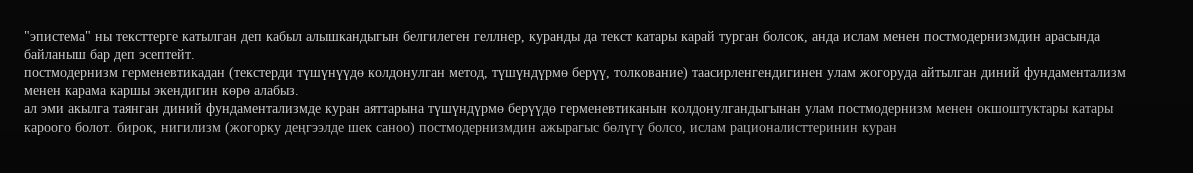"эпистема" ны тексттерге катылган деп кабыл алышкандыгын белгилеген геллнер, куранды да текст катары карай турган болсок, анда ислам менен постмодернизмдин арасында байланыш бар деп эсептейт.
постмодернизм герменевтикадан (текстерди түшүнүүдө колдонулган метод, түшүндүрмө берүү, толкование) таасирленгендигинен улам жогоруда айтылган диний фундаментализм менен карама каршы экендигин көрө алабыз.
ал эми акылга таянган диний фундаментализмде куран аяттарына түшүндүрмө берүүдө герменевтиканын колдонулгандыгынан улам постмодернизм менен окшоштуктары катары кароого болот. бирок, нигилизм (жогорку деңгээлде шек саноо) постмодернизмдин ажырагыс бөлүгү болсо, ислам рационалисттеринин куран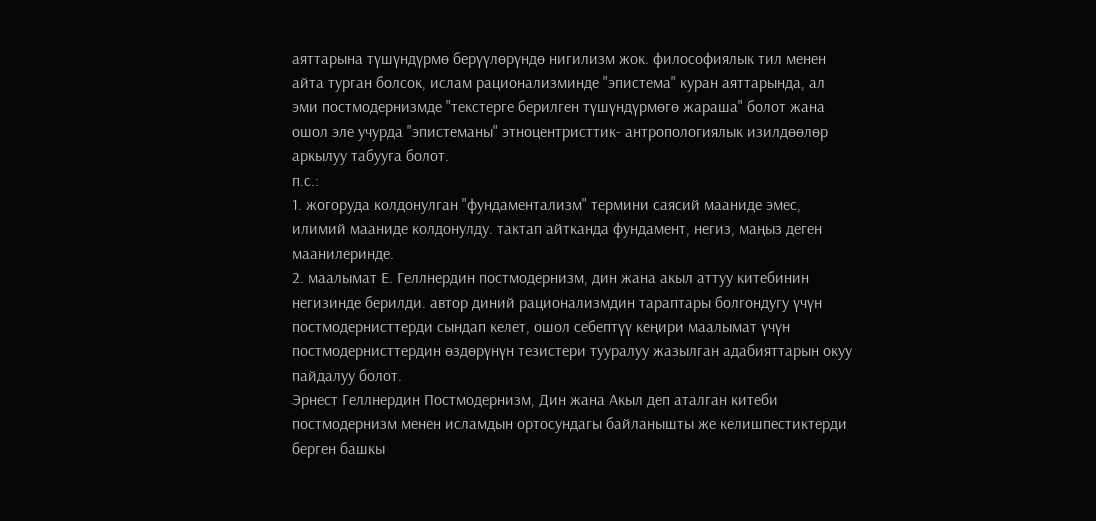аяттарына түшүндүрмө берүүлөрүндө нигилизм жок. философиялык тил менен айта турган болсок, ислам рационализминде "эпистема" куран аяттарында, ал эми постмодернизмде "текстерге берилген түшүндүрмөгө жараша" болот жана ошол эле учурда "эпистеманы" этноцентристтик- антропологиялык изилдөөлөр аркылуу табууга болот.
п.с.:
1. жогоруда колдонулган "фундаментализм" термини саясий мааниде эмес, илимий мааниде колдонулду. тактап айтканда фундамент, негиз, маңыз деген маанилеринде.
2. маалымат Е. Геллнердин постмодернизм, дин жана акыл аттуу китебинин негизинде берилди. автор диний рационализмдин тараптары болгондугу үчүн постмодернисттерди сындап келет, ошол себептүү кеңири маалымат үчүн постмодернисттердин өздөрүнүн тезистери тууралуу жазылган адабияттарын окуу пайдалуу болот.
Эрнест Геллнердин Постмодернизм, Дин жана Акыл деп аталган китеби постмодернизм менен исламдын ортосундагы байланышты же келишпестиктерди берген башкы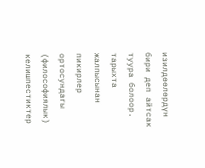изилдөөлөрдүн бири деп айтсак туура болоор.
тарыхта жалпысынан пикирлер ортосундагы (философиялык) келишпестиктер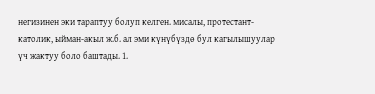негизинен эки тараптуу болуп келген. мисалы, протестант- католик, ыйман-акыл ж.б. ал эми күнүбүздө бул кагылышуулар үч жактуу боло баштады. 1.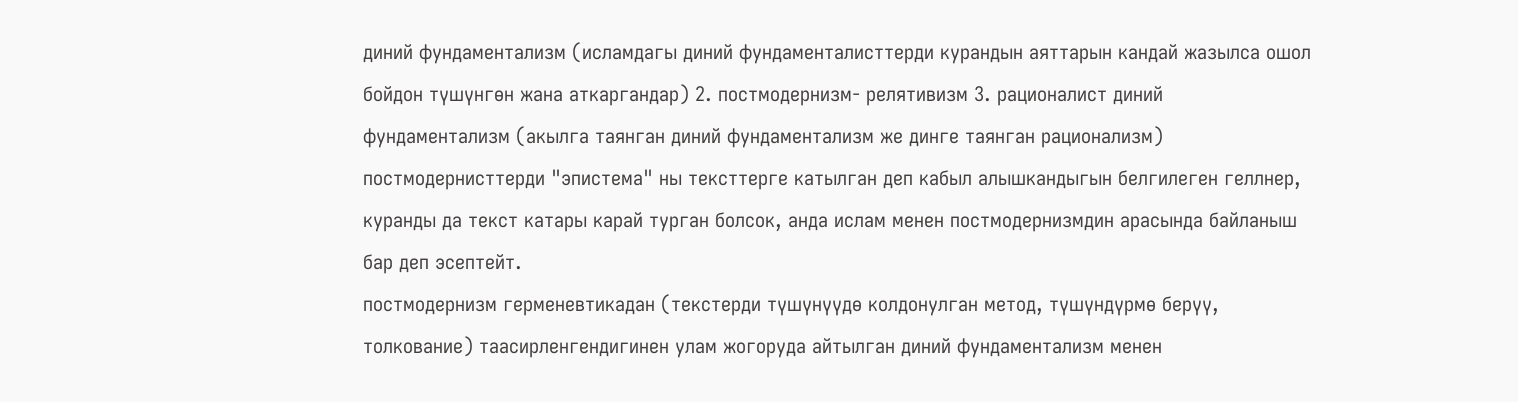диний фундаментализм (исламдагы диний фундаменталисттерди курандын аяттарын кандай жазылса ошол бойдон түшүнгөн жана аткаргандар) 2. постмодернизм- релятивизм 3. рационалист диний фундаментализм (акылга таянган диний фундаментализм же динге таянган рационализм)
постмодернисттерди "эпистема" ны тексттерге катылган деп кабыл алышкандыгын белгилеген геллнер, куранды да текст катары карай турган болсок, анда ислам менен постмодернизмдин арасында байланыш бар деп эсептейт.
постмодернизм герменевтикадан (текстерди түшүнүүдө колдонулган метод, түшүндүрмө берүү, толкование) таасирленгендигинен улам жогоруда айтылган диний фундаментализм менен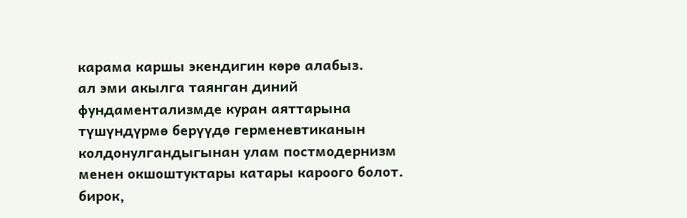карама каршы экендигин көрө алабыз.
ал эми акылга таянган диний фундаментализмде куран аяттарына түшүндүрмө берүүдө герменевтиканын колдонулгандыгынан улам постмодернизм менен окшоштуктары катары кароого болот. бирок,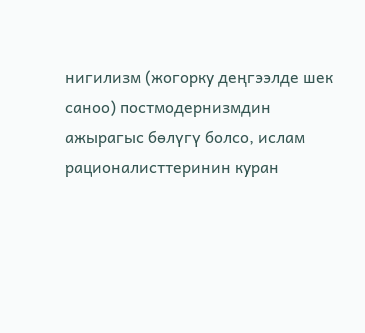нигилизм (жогорку деңгээлде шек саноо) постмодернизмдин ажырагыс бөлүгү болсо, ислам рационалисттеринин куран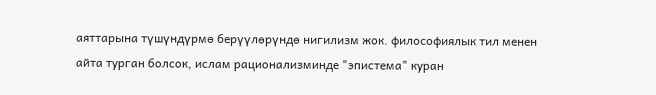аяттарына түшүндүрмө берүүлөрүндө нигилизм жок. философиялык тил менен айта турган болсок, ислам рационализминде "эпистема" куран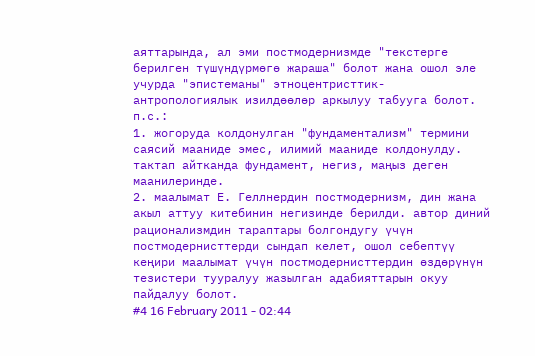аяттарында, ал эми постмодернизмде "текстерге берилген түшүндүрмөгө жараша" болот жана ошол эле учурда "эпистеманы" этноцентристтик- антропологиялык изилдөөлөр аркылуу табууга болот.
п.с.:
1. жогоруда колдонулган "фундаментализм" термини саясий мааниде эмес, илимий мааниде колдонулду. тактап айтканда фундамент, негиз, маңыз деген маанилеринде.
2. маалымат Е. Геллнердин постмодернизм, дин жана акыл аттуу китебинин негизинде берилди. автор диний рационализмдин тараптары болгондугу үчүн постмодернисттерди сындап келет, ошол себептүү кеңири маалымат үчүн постмодернисттердин өздөрүнүн тезистери тууралуу жазылган адабияттарын окуу пайдалуу болот.
#4 16 February 2011 - 02:44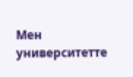Мен университетте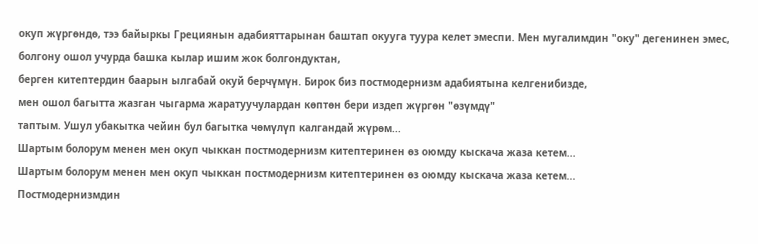окуп жүргөндө, тээ байыркы Грециянын адабияттарынан баштап окууга туура келет эмеспи. Мен мугалимдин "оку" дегенинен эмес, болгону ошол учурда башка кылар ишим жок болгондуктан,
берген китептердин баарын ылгабай окуй берчүмүн. Бирок биз постмодернизм адабиятына келгенибизде,
мен ошол багытта жазган чыгарма жаратуучулардан көптөн бери издеп жүргөн "өзүмдү"
таптым. Ушул убакытка чейин бул багытка чөмүлүп калгандай жүрөм...
Шартым болорум менен мен окуп чыккан постмодернизм китептеринен өз оюмду кыскача жаза кетем...
Шартым болорум менен мен окуп чыккан постмодернизм китептеринен өз оюмду кыскача жаза кетем...
Постмодернизмдин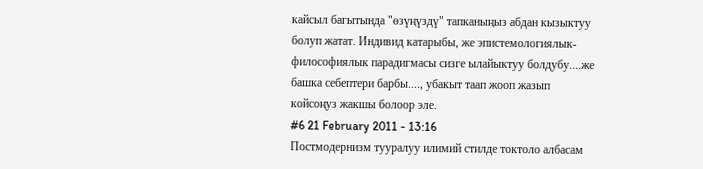кайсыл багытында "өзүңүздү" тапканыңыз абдан кызыктуу болуп жатат. Индивид катарыбы, же эпистемологиялык- философиялык парадигмасы сизге ылайыктуу болдубу....же башка себептери барбы...., убакыт таап жооп жазып койсоңуз жакшы болоор эле.
#6 21 February 2011 - 13:16
Постмодернизм тууралуу илимий стилде токтоло албасам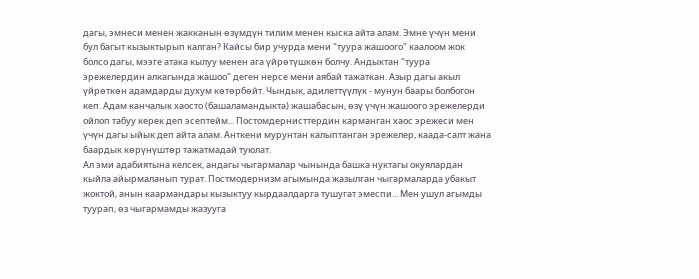дагы, эмнеси менен жакканын өзүмдүн тилим менен кыска айта алам. Эмне үчүн мени бул багыт кызыктырып калган? Кайсы бир учурда мени "туура жашоого" каалоом жок болсо дагы, мээге атака кылуу менен ага үйрөтүшкөн болчу. Андыктан "туура эрежелердин алкагында жашоо" деген нерсе мени аябай тажаткан. Азыр дагы акыл үйрөткөн адамдарды духум көтөрбөйт. Чындык, адилеттүүлүк - мунун баары болбогон кеп. Адам канчалык хаосто (башаламандыкта) жашабасын, өзү үчүн жашоого эрежелерди ойлоп табуу керек деп эсептейм... Постомдернисттердин карманган хаос эрежеси мен үчүн дагы ыйык деп айта алам. Анткени мурунтан калыптанган эрежелер, каада-салт жана баардык көрүнүштөр тажатмадай туюлат.
Ал эми адабиятына келсек, андагы чыгармалар чынында башка нуктагы окуялардан кыйла айырмаланып турат. Постмодернизм агымында жазылган чыгармаларда убакыт жоктой, анын каармандары кызыктуу кырдаалдарга тушугат эмеспи... Мен ушул агымды туурап, өз чыгармамды жазууга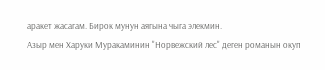аракет жасагам. Бирок мунун аягына чыга элекмин.
Азыр мен Харуки Муракаминин "Норвежский лес" деген романын окуп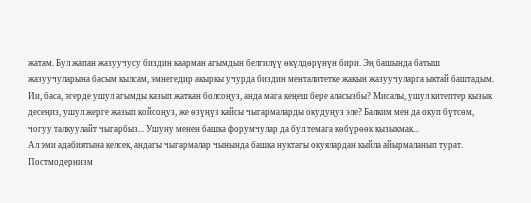жатам. Бул жапан жазуучусу биздин каарман агымдын белгилүү өкүлдөрүнүн бири. Эң башында батыш жазуучуларына басым кылсам, эмнегедир акыркы учурда биздин менталитетке жакын жазуучуларга ыктай баштадым.
Ии, баса, эгерде ушул агымды казып жаткан болсоңуз, анда мага кеңеш бере аласызбы? Мисалы, ушул китептер кызык десеңиз, ушул жерге жазып койсоңуз, же өзүңүз кайсы чыгармаларды окудуңуз эле? Балким мен да окуп бүтсөм, чогуу талкуулайт чыгарбыз... Ушуну менен башка форумчулар да бул темага көбүрөөк кызыкмак...
Ал эми адабиятына келсек, андагы чыгармалар чынында башка нуктагы окуялардан кыйла айырмаланып турат. Постмодернизм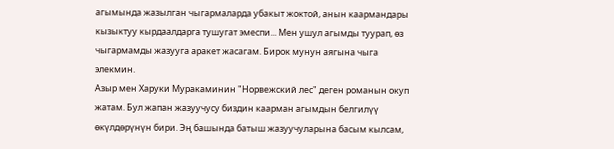агымында жазылган чыгармаларда убакыт жоктой, анын каармандары кызыктуу кырдаалдарга тушугат эмеспи... Мен ушул агымды туурап, өз чыгармамды жазууга аракет жасагам. Бирок мунун аягына чыга элекмин.
Азыр мен Харуки Муракаминин "Норвежский лес" деген романын окуп жатам. Бул жапан жазуучусу биздин каарман агымдын белгилүү өкүлдөрүнүн бири. Эң башында батыш жазуучуларына басым кылсам,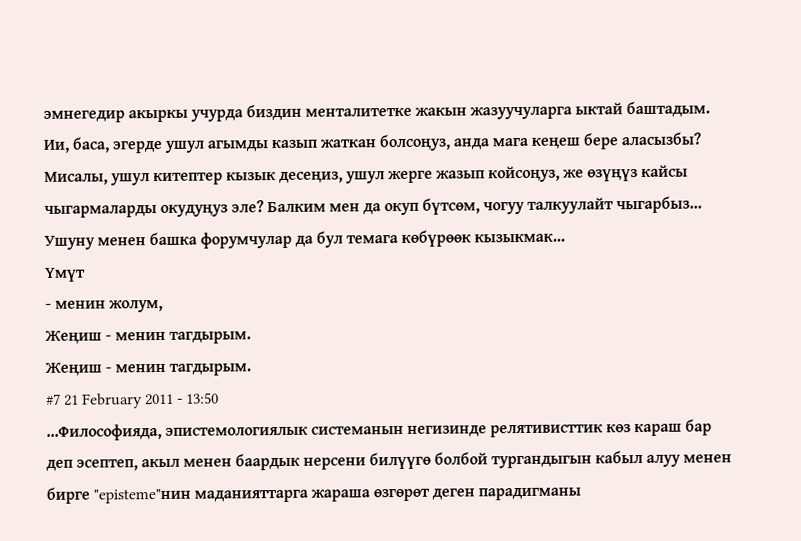эмнегедир акыркы учурда биздин менталитетке жакын жазуучуларга ыктай баштадым.
Ии, баса, эгерде ушул агымды казып жаткан болсоңуз, анда мага кеңеш бере аласызбы? Мисалы, ушул китептер кызык десеңиз, ушул жерге жазып койсоңуз, же өзүңүз кайсы чыгармаларды окудуңуз эле? Балким мен да окуп бүтсөм, чогуу талкуулайт чыгарбыз... Ушуну менен башка форумчулар да бул темага көбүрөөк кызыкмак...
Үмүт
- менин жолум,
Жеңиш - менин тагдырым.
Жеңиш - менин тагдырым.
#7 21 February 2011 - 13:50
...Философияда, эпистемологиялык системанын негизинде релятивисттик көз караш бар деп эсептеп, акыл менен баардык нерсени билүүгө болбой тургандыгын кабыл алуу менен бирге "episteme"нин маданияттарга жараша өзгөрөт деген парадигманы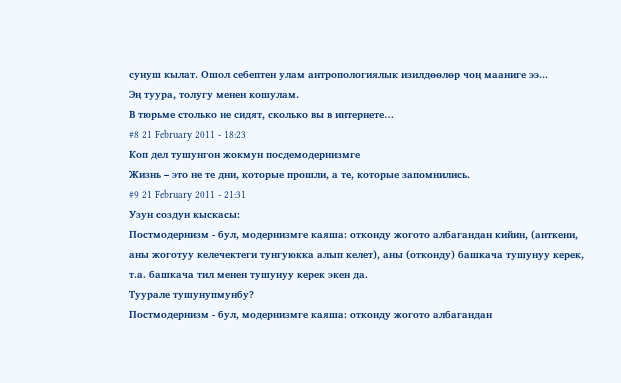сунуш кылат. Ошол себептен улам антропологиялык изилдөөлөр чоң мааниге ээ...
Эң туура, толугу менен кошулам.
В тюрьме столько не сидят, сколько вы в интернете…
#8 21 February 2011 - 18:23
Коп дел тушунгон жокмун посдемодернизмге
Жизнь – это не те дни, которые прошли, а те, которые запомнились.
#9 21 February 2011 - 21:31
Узун создун кыскасы:
Постмодернизм - бул, модернизмге каяша: отконду жогото албагандан кийин, (анткени, аны жоготуу келечектеги тунгуюкка алып келет), аны (отконду) башкача тушунуу керек, т.а. башкача тил менен тушунуу керек экен да.
Туурале тушунупмунбу?
Постмодернизм - бул, модернизмге каяша: отконду жогото албагандан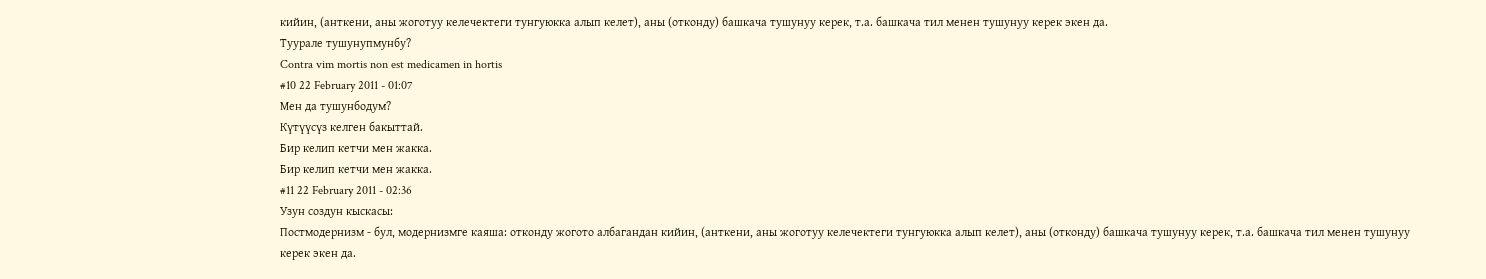кийин, (анткени, аны жоготуу келечектеги тунгуюкка алып келет), аны (отконду) башкача тушунуу керек, т.а. башкача тил менен тушунуу керек экен да.
Туурале тушунупмунбу?
Contra vim mortis non est medicamen in hortis
#10 22 February 2011 - 01:07
Мен да тушунбодум?
Күтүүсүз келген бакыттай.
Бир келип кетчи мен жакка.
Бир келип кетчи мен жакка.
#11 22 February 2011 - 02:36
Узун создун кыскасы:
Постмодернизм - бул, модернизмге каяша: отконду жогото албагандан кийин, (анткени, аны жоготуу келечектеги тунгуюкка алып келет), аны (отконду) башкача тушунуу керек, т.а. башкача тил менен тушунуу керек экен да.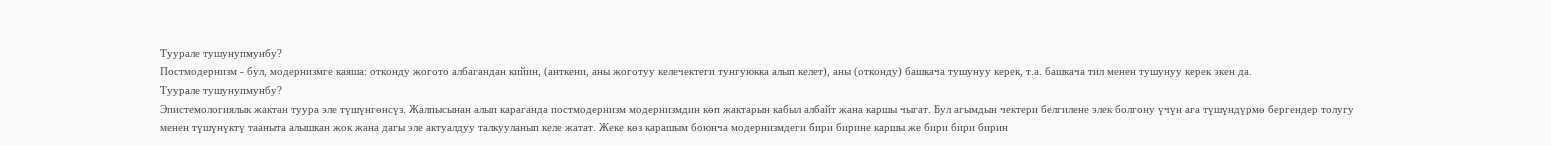Туурале тушунупмунбу?
Постмодернизм - бул, модернизмге каяша: отконду жогото албагандан кийин, (анткени, аны жоготуу келечектеги тунгуюкка алып келет), аны (отконду) башкача тушунуу керек, т.а. башкача тил менен тушунуу керек экен да.
Туурале тушунупмунбу?
Эпистемологиялык жактан туура эле түшүнгөнсүз. Жалпысынан алып караганда постмодернизм модернизмдин көп жактарын кабыл албайт жана каршы чыгат. Бул агымдын чектери белгилене элек болгону үчүн ага түшүндүрмө бергендер толугу менен түшүнүктү тааныта алышкан жок жана дагы эле актуалдуу талкууланып келе жатат. Жеке көз карашым боюнча модернизмдеги бири бирине каршы же бири бири бирин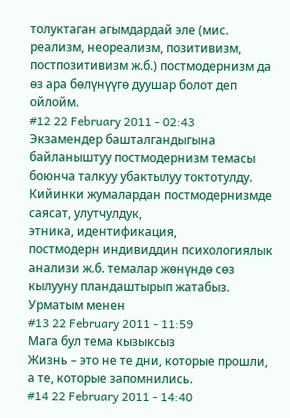толуктаган агымдардай эле (мис. реализм, неореализм, позитивизм, постпозитивизм ж.б.) постмодернизм да өз ара бөлүнүүгө дуушар болот деп ойлойм.
#12 22 February 2011 - 02:43
Экзамендер башталгандыгына байланыштуу постмодернизм темасы боюнча талкуу убактылуу токтотулду.
Кийинки жумалардан постмодернизмде саясат, улутчулдук,
этника, идентификация,
постмодерн индивиддин психологиялык анализи ж.б. темалар жөнүндө сөз кылууну пландаштырып жатабыз. Урматым менен
#13 22 February 2011 - 11:59
Мага бул тема кызыксыз
Жизнь – это не те дни, которые прошли, а те, которые запомнились.
#14 22 February 2011 - 14:40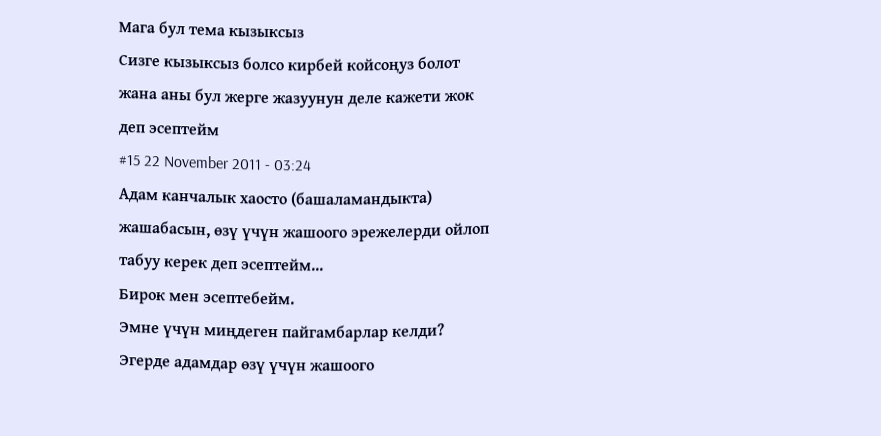Мага бул тема кызыксыз
Сизге кызыксыз болсо кирбей койсоңуз болот жана аны бул жерге жазуунун деле кажети жок деп эсептейм
#15 22 November 2011 - 03:24
Адам канчалык хаосто (башаламандыкта) жашабасын, өзү үчүн жашоого эрежелерди ойлоп табуу керек деп эсептейм...
Бирок мен эсептебейм.
Эмне үчүн миңдеген пайгамбарлар келди? Эгерде адамдар өзү үчүн жашоого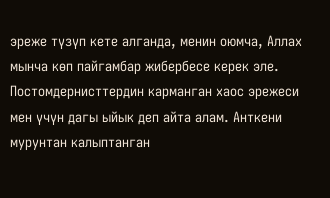эреже түзүп кете алганда, менин оюмча, Аллах мынча көп пайгамбар жибербесе керек эле.
Постомдернисттердин карманган хаос эрежеси мен үчүн дагы ыйык деп айта алам. Анткени мурунтан калыптанган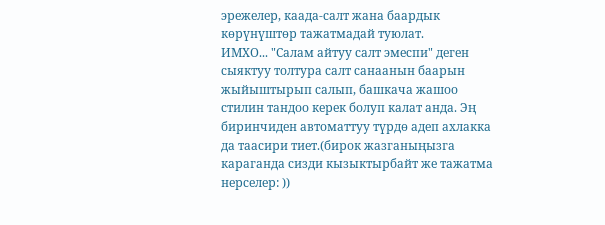эрежелер, каада-салт жана баардык көрүнүштөр тажатмадай туюлат.
ИМХО... "Салам айтуу салт эмеспи" деген сыяктуу толтура салт санаанын баарын жыйыштырып салып, башкача жашоо стилин тандоо керек болуп калат анда. Эң биринчиден автоматтуу түрдө адеп ахлакка да таасири тиет.(бирок жазганыңызга караганда сизди кызыктырбайт же тажатма нерселер: ))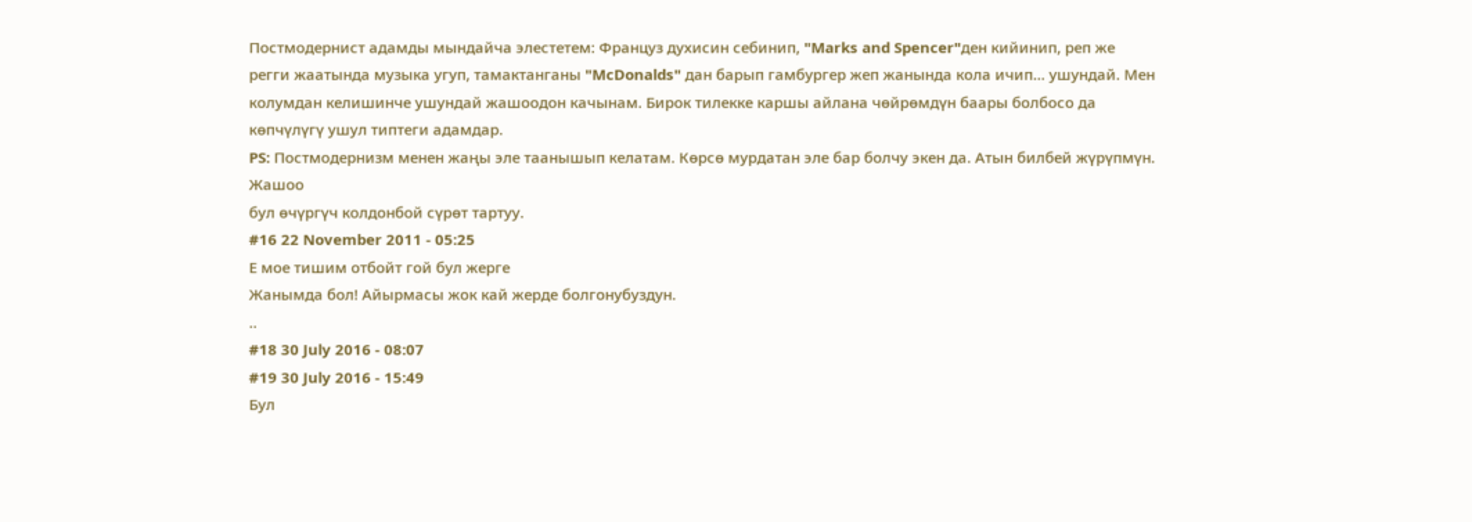Постмодернист адамды мындайча элестетем: Француз духисин себинип, "Marks and Spencer"ден кийинип, реп же регги жаатында музыка угуп, тамактанганы "McDonalds" дан барып гамбургер жеп жанында кола ичип... ушундай. Мен колумдан келишинче ушундай жашоодон качынам. Бирок тилекке каршы айлана чөйрөмдүн баары болбосо да көпчүлүгү ушул типтеги адамдар.
PS: Постмодернизм менен жаңы эле таанышып келатам. Көрсө мурдатан эле бар болчу экен да. Aтын билбей жүрүпмүн.
Жашоо
бул өчүргүч колдонбой сүрөт тартуу.
#16 22 November 2011 - 05:25
Е мое тишим отбойт гой бул жерге
Жанымда бол! Айырмасы жок кай жерде болгонубуздун.
..
#18 30 July 2016 - 08:07
#19 30 July 2016 - 15:49
Бул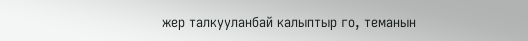жер талкууланбай калыптыр го, теманын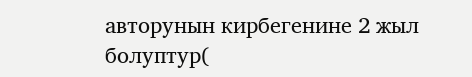авторунын кирбегенине 2 жыл болуптур(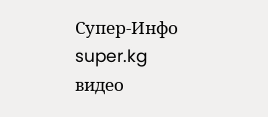Супер-Инфо
super.kg
видео